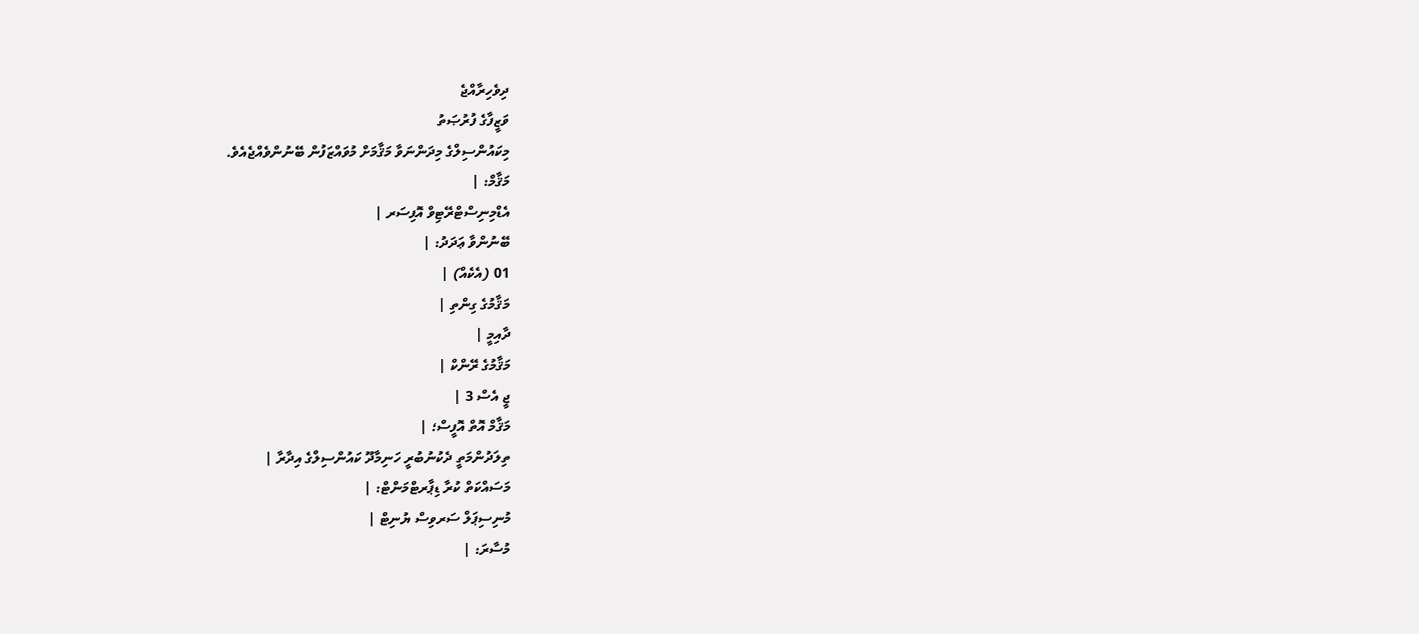ދިވެހިރާއްޖެ
ވަޒީފާގެ ފުރުޞަތު
މިކައުންސިލްގެ މިދަންނަވާ މަޤާމަށް މުވައްޒަފުން ބޭނުންވެއްޖެއެވެ.
މަޤާމް: |
އެޑްމިނިސްޓްރޭޓިވް އޮފިސަރ |
ބޭނުންވާ ޢަދަދު: |
01 (އެކެއް) |
މަޤާމުގެ ގިންތި |
ދާއިމީ |
މަޤާމުގެ ރޭންކް |
ޖީ އެސް 3 |
މަޤާމް އޮތް އޮފީސް؛ |
ތިލަދުންމަތީ ދެކުނުބުރީ ހަނިމާދޫ ކައުންސިލްގެ އިދާރާ |
މަސައްކަތް ކުރާ ޑިޕާރޓްމަންޓް: |
މުނިސިޕަލް ސަރވިސް ޔުނިޓް |
މުސާރަ: |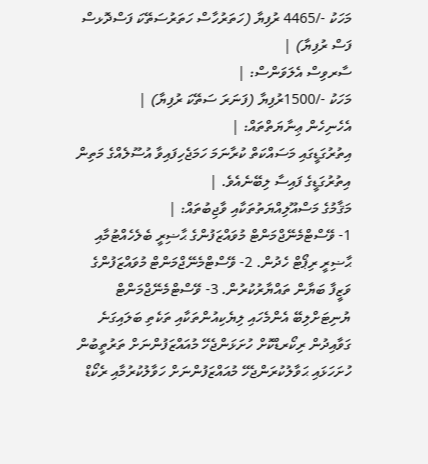މަހަކު -/4465 ރުފިޔާ (ހަތަރުހާސް ހަތަރުސަތޭކަ ފަސްދޮޅސް ފަސް ރުފިޔާ) |
ސާރވިސް އެލަވަންސް: |
މަހަކު -/1500ރުފިޔާ (ފަނަރަ ސަތޭކަ ރުފިޔާ) |
އެހެނިހެން ޢިނާޔަތްތައް: |
އިތުރުގަޑީގައި މަސައްކަތް ކުރާނަމަ ހަމަޖެހިފައިވާ އުސޫލެއްގެ މަތިން އިތުރުގަޑީގެ ފައިސާ ލިބޭނެއެވެ. |
މަޤާމުގެ މަސްއޫލިއްޔަތުތަކާއި ވާޖިބުތައް: |
1- ވޭސްޓްމެނޭޖްމަންޓް މުވައްޒަފުންގެ ޙާޟިރީ ބެލެހެއްޓުމާއި ޙާޟިރީ ރިޕޯޓް ހެދުން. 2- ވޭސްޓްމެނޭޖްމަންޓް މުވައްޒަފުންގެ ވަޒީފާ ބަޔާން ތައްޔާރުކުރުން. 3- ވޭސްޓްމެނޭޖްމަންޓް ޔުނިޓަށްލިބޭ އެންމެހައި ލިޔެކިއުންތަކާއި ތަކެތި ބަލައިގަނެ ގަވާއިދުން ރިކޯރޑްކޮށް ހުށަޅަންޖެހޭ މުއައްޒަފުންނަށް ތަރުތީބުން ހުށަހަޅައި ޙަވާލުކުރަންޖެހޭ މުއައްޒަފުންނަށް ހަވާލުކުރުމާއި ރެކޯޑް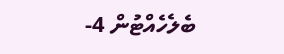ބެލެހެއްޓުން 4-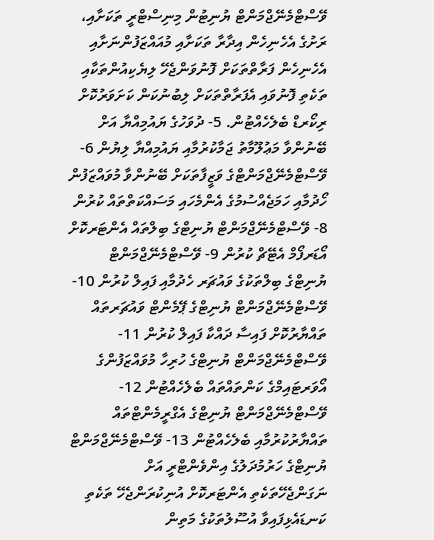ވޭސްޓްމެނޭޖްމަންޓް ޔުނިޓުން މިނިސްޓްރީ ތަކަށާއި، ރަށުގެ އެހެނިހެން އިދާރާ ތަކަށާއި މުއައްޒަފުންނަށާއި އެހެނިހެން ފަރާތްތަކަށް ފޮނުވަންޖެހޭ ލިޔެކިއުންތަކާއި ތަކެތި ފޮނުވައި އެފަރާތްތަކަށް ލިބުނުކަން ކަށަވަރުކޮށް ރިކޯރޑް ބެލެހެއްޓުން. 5- ދުވަހުގެ ޔައުމިއްޔާ އަށް ބޭނުންވާ މަޢުލޫމާތު ޖަމާކުރުމާއި ޔައުމިއްޔާ ލިޔުން 6- ވޭސްޓްމެނޭޖްމަންޓްގެ ވަޒީފާތަކަށް ބޭނުންވާ މުވައްޒަފުން ހޯދުމާއި ހަމަޖެއްސުމުގެ އެންމެހައި މަސައްކަތްތައް ކުރުން 8- ވޭސްޓްމެނޭޖްމަންޓް ޔުނިޓްގެ ބިލްތައް އެންޓަރކޮށް އޯޑަރފޯމް އެޓޭޗް ކުރުން 9- ވޭސްޓްމެނޭޖްމަންޓް ޔުނިޓްގެ ބިލްތަކުގެ ވައުޗަރ ހެދުމާއި ފައިލް ކުރުން 10- ވޭސްޓްމެނޭޖްމަންޓް ޔުނިޓްގެ ޕޭމެންޓް ވައުޗަރތައް ތައްޔާރުކޮށް ފައިސާ ދައްކާ ފައިލް ކުރުން 11- ވޭސްޓްމެނޭޖްމަންޓް ޔުނިޓްގެ ހުރިހާ މުވައްޒަފުންގެ އޯވަރޓައިމްގެ ކަންތައްތައް ބެލެހެއްޓުން 12- ވޭސްޓްމެނޭޖްމަންޓް ޔުނިޓްގެ އެގްރީމެންޓްތައް ތައްޔާރުކުރުމާއި ބެލެހެއްޓުން 13- ވޭސްޓްމެނޭޖްމަންޓް ޔުނިޓްގެ ހަރުމުދަލުގެ އިންވެންޓްރީ އަށް ނަގަންޖެހޭތަކެތި އެންޓަރކޮށް އުނިކުރަންޖެހޭ ތަކެތި ކަނޑައެޅިފައިވާ އުސޫލުތަކުގެ މަތިން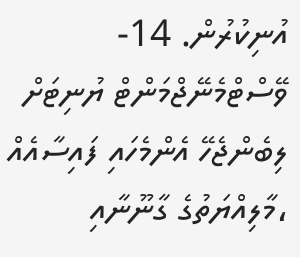އުނިކުރުން. 14- ވޭސްޓްމެނޭޖްމަންޓް ޔުނިޓަށް ލިބެންޖެހޭ އެންމެހައި ފައިސާއެއް ،މާލިއްޔަތުގެ ގާނޫނާއި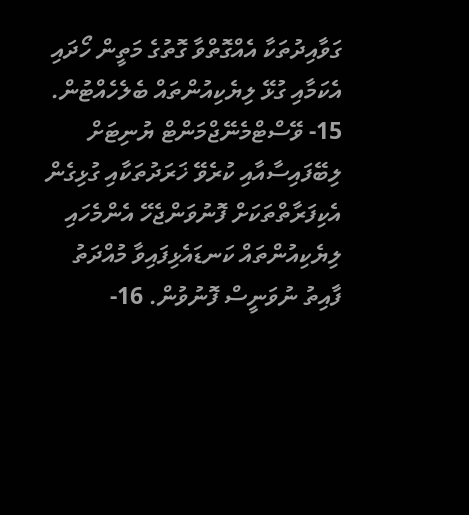ގަވާއިދުތަކާ އެއްގޮތްވާ ގޮތުގެ މަތީން ހޯދައި އެކަމާއި ގުޅޭ ލިޔެކިއުންތައް ބެލެހެއްޓުން. 15- ވޭސްޓްމެނޭޖްމަންޓް ޔުނިޓަށް ލިބޭފައިސާއާއި ކުރެވޭ ޚަރަދުތަކާއި ގުޅިގެން އެކިފަރާތްތަކަށް ފޮނުވަންޖެހޭ އެންމެހައި ލިޔެކިއުންތައް ކަނޑައެޅިފައިވާ މުއްދަތު ފާއިތު ނުވަނީސް ފޮނުވުން. 16-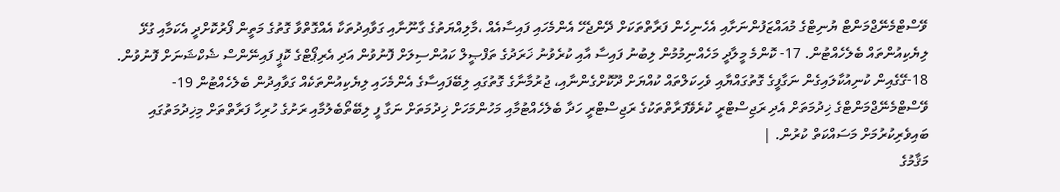ވޭސްޓްމެނޭޖްމަންޓް ޔުނިޓްގެ މުއައްޒަފުންނަށާއި އެހެނިހެން ފަރާތްތަކަށް ދޭންޖެހޭ އެންމެހައި ފައިސާއެއް ،މާލިއްޔަތުގެ ގާނޫނާއި ގަވާއިދުތަކާ އެއްގޮތްވާ ގޮތުގެ މަތީން ފޯރުކޮށްދީ އެކަމާއި ގުޅޭ ލިޔެކިއުންތައް ބެލެހެއްޓުން. 17- ކޮންމެ މީލާދީ މަހެއްނިމުމުން ލިބުނު ފައިސާ އާއި ކުރެވުނު ޚަރަދުގެ ތަފްޞީލް ކައުންސިލަށް ފޮނުވުން އަދި އެރިޕޯޓްގެ ކޮޕީ ފައިނޭންސް ޝެކްޝަނަށް ފޮނުވުން. 18-ގޭގެއިން ކުނިއުކާލައިގެން ނަގާފީގެ ގޮތުގައްޔާއި ވެހިކަލްތައް ކުއްޔަށް ދޫކޮށްގެންނާއި، ޖުރުމާނާގެ ގޮތުގައި ލިބޭފައިސާގެ އެންމެހައި ލިޔެކިއުންތަކެއް ގަވާއިދުން ބެލެހެއްޓުން 19- ވޭސްޓްމެނޭޖްމަންޓްގެ ޚިދުމަތަށް އެދި ރަޖިސްޓްރީ ކުރެވޭފަރާތްތަކުގެ ރަޖިސްޓްރީ ހަދާ ބެލެހެއްޓުމާއި މަހުންމަހަށް ޚިދުމަތަށް ނަގާ ފީ ލިބޭތޯބެލުމާއި ރަށުގެ ހުރިހާ ފަރާތްތަށް މިޚިދުމަތުގައި ބައިވެރިކުރުމަށް މަސައްކަތް ކުރުން. |
މަޤާމުގެ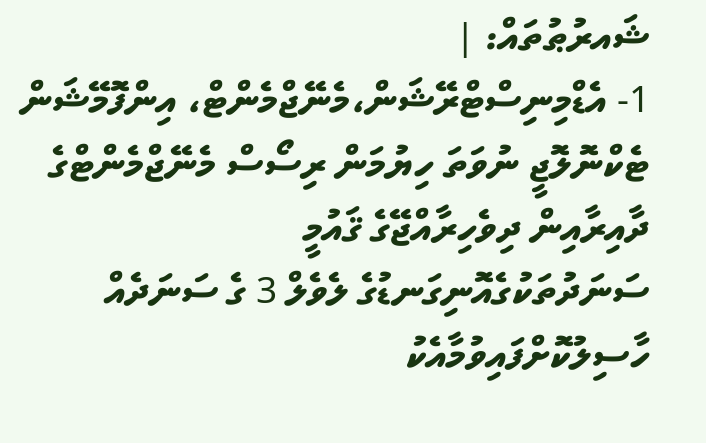ޝައރުޠުތައް: |
1- އެޑްމިނިސްޓްރޭޝަން،މެނޭޖްމެންޓް، އިންފޮމޭޝަން ޓެކްނޮލޮޖީ ނުވަތަ ހިޔުމަން ރިސޯސް މެނޭޖްމެންޓްގެ ދާއިރާއިން ދިވެހިރާއްޖޭގެ ޤައުމީ ސަނަދުތަކުގެއޮނިގަނޑުގެ ލެވެލް 3 ގެ ސަނަދެއް ހާސިލުކޮށްފައިވުމާއެކު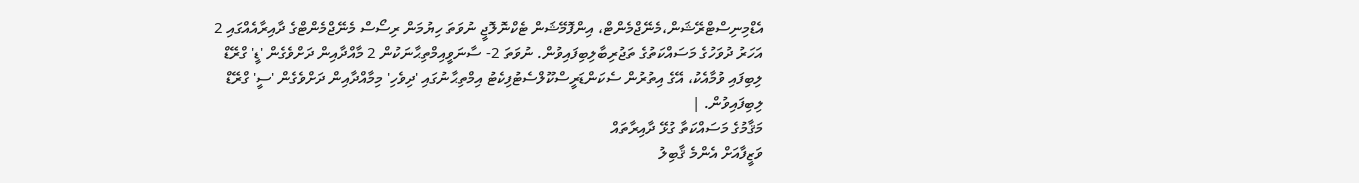އެޑްމިނިސްޓްރޭޝަން،މެނޭޖްމެންޓް، އިންފޮމޭޝަން ޓެކްނޮލޮޖީ ނުވަތަ ހިޔުމަން ރިސޯސް މެނޭޖްމެންޓްގެ ދާއިރާއެއްގައި 2 އަހަރު ދުވަހުގެ މަސައްކަތުގެ ތަޖުރިބާލިބިފައިވުން. ނުވަތަ 2- ސާނަވީއިމްތިޙާނަކުން 2 މާއްދާއިން ދަށްވެގެން 'ޑީ' ގްރޭޑް ލިބިފައި ވުމާއެކު، އޭގެ އިތުރުން ސެކަންޑަރީސްކޫލްސެޓުފިކެޓު އިމްތިޙާނުގައި 'ދިވެހި' މިމާއްދާއިން ދަށްވެގެން 'ސީ' ގްރޭޑް ލިބިފައިވުން. |
މަޤާމުގެ މަސައްކަތާ ގުޅޭ ދާއިރާތައް
ވަޒީފާއަށް އެންމެ ޤާބިލު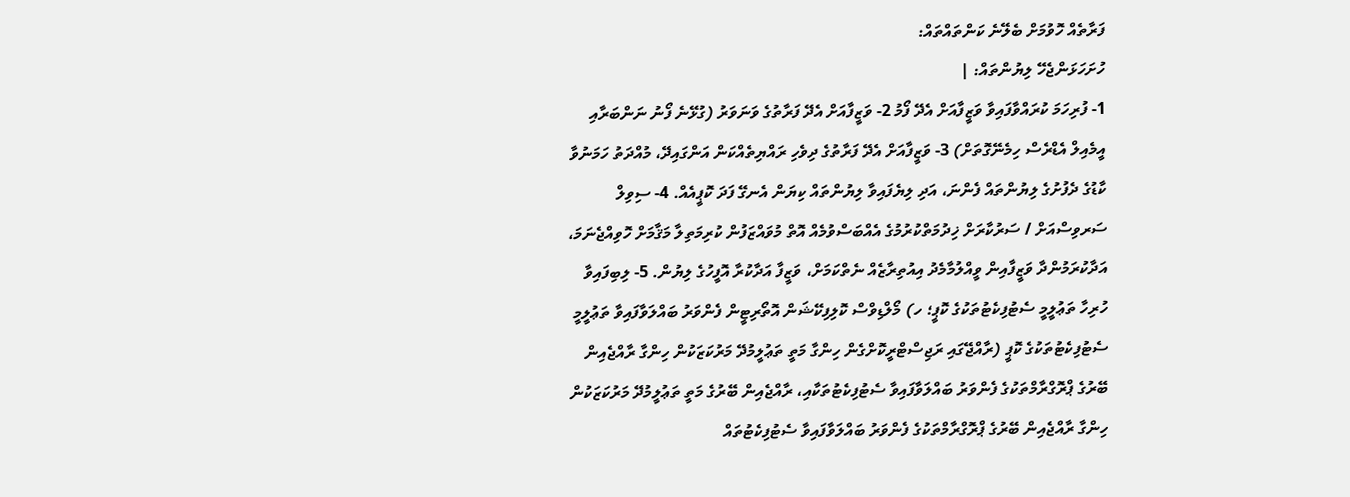ފަރާތެއް ހޮވުމަށް ބެލޭނެ ކަންތައްތައް:
ހުށަހަޅަންޖެހޭ ލިޔުންތައް: |
1- ފުރިހަމަ ކުރައްވާފައިވާ ވަޒީފާއަށް އެދޭ ފޯމު 2- ވަޒީފާއަށް އެދޭ ފަރާތުގެ ވަނަވަރު (ގުޅޭނެ ފޯނު ނަންބަރާއި އީމެއިލް އެޑްރެސް ހިމެނޭގޮތަށް) 3- ވަޒީފާއަށް އެދޭ ފަރާތުގެ ދިވެހި ރައްޔިތެއްކަން އަންގައިދޭ، މުއްދަތު ހަމަނުވާ ކާޑުގެ ދެފުށުގެ ލިޔުންތައް ފެންނަ، އަދި ލިޔެފައިވާ ލިޔުންތައް ކިޔަން އެނގޭ ފަދަ ކޮޕީއެއް. 4- ސިވިލް ސަރވިސްއަށް / ސަރުކާރަށް ޚިދުމަތްކުރުމުގެ އެއްބަސްވުމެއް އޮތް މުވައްޒަފުން ކުރިމަތިލާ މަޤާމަށް ހޮވިއްޖެނަމަ، އަދާކުރަމުންދާ ވަޒީފާއިން ވީއްލުމާމެދު އިއުތިރާޒެއް ނެތްކަމަށް، ވަޒީފާ އަދާކުރާ އޮފީހުގެ ލިޔުން. 5- ލިބިފައިވާ ހުރިހާ ތަޢުލީމީ ސެޓުފިކެޓުތަކުގެ ކޮޕީ؛ ހ) މޯލްޑިވްސް ކޮލިފިކޭޝަން އޮތޯރިޓީން ފެންވަރު ބައްލަވާފައިވާ ތަޢުލީމީ ސެޓުފިކެޓުތަކުގެ ކޮޕީ (ރާއްޖޭގައި ރަޖިސްޓްރީކޮށްގެން ހިންގާ މަތީ ތަޢުލީމުދޭ މަރުކަޒަކުން ހިންގާ ރާއްޖެއިން ބޭރުގެ ޕްރޮގްރާމްތަކުގެ ފެންވަރު ބައްލަވާފައިވާ ސެޓުފިކެޓުތަކާއި، ރާއްޖެއިން ބޭރުގެ މަތީ ތަޢުލީމުދޭ މަރުކަޒަކުން ހިންގާ ރާއްޖެއިން ބޭރުގެ ޕްރޮގްރާމްތަކުގެ ފެންވަރު ބައްލަވާފައިވާ ސެޓުފިކެޓުތައް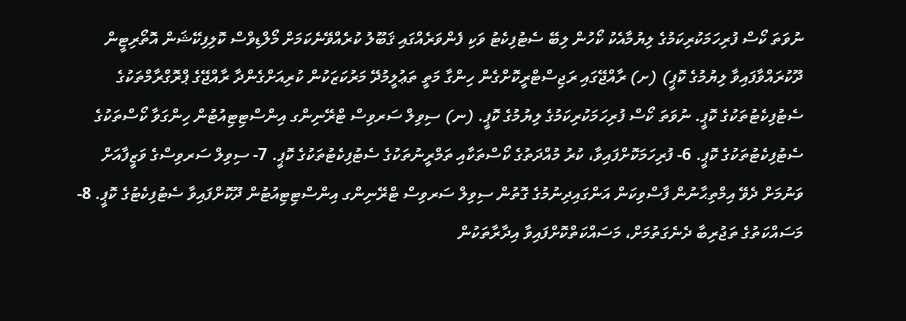ނުވަތަ ކޯސް ފުރިހަމަކުރިކަމުގެ ލިޔުމާއެކު ކޯހުން ލިބޭ ސެޓުފިކެޓު ވަކި ފެންވަރެއްގައި ޤަބޫލު ކުރެއްވޭނެކަމަށް މޯލްޑިވްސް ކޮލިފިކޭޝަން އޮތޯރިޓީން ދޫކުރައްވާފައިވާ ލިޔުމުގެ ކޮޕީ) (ށ) ރާއްޖޭގައި ރަޖިސްޓްރީކޮށްގެން ހިންގާ މަތީ ތަޢުލީމުދޭ މަރުކަޒަކުން ކުރިއަށްގެންދާ ރާއްޖޭގެ ޕްރޮގްރާމްތަކުގެ ސެޓުފިކެޓުތަކުގެ ކޮޕީ. ނުވަތަ ކޯސް ފުރިހަމަކުރިކަމުގެ ލިޔުމުގެ ކޮޕީ. (ނ) ސިވިލް ސަރވިސް ޓްރޭނިންގ އިންސްޓިޓިއުޓުން ހިންގަވާ ކޯސްތަކުގެ ސެޓުފިކެޓުތަކުގެ ކޮޕީ. 6- ފުރިހަމަކޮށްފައިވާ، ކުރު މުއްދަތުގެ ކޯސްތަކާއި ތަމްރީނުތަކުގެ ސެޓުފިކެޓުތަކުގެ ކޮޕީ. 7- ސިވިލް ސަރވިސްގެ ވަޒީފާއަށް ވަނުމަށް ދެވޭ އިމްތިޙާނުން ފާސްވިކަން އަންގައިދިނުމުގެ ގޮތުން ސިވިލް ސަރވިސް ޓްރޭނިންގ އިންސްޓިޓިއުޓުން ދޫކޮށްފައިވާ ސެޓުފިކެޓުގެ ކޮޕީ. 8- މަސައްކަތުގެ ތަޖުރިބާ ދެނެގަތުމަށް، މަސައްކަތްކޮށްފައިވާ އިދާރާތަކުން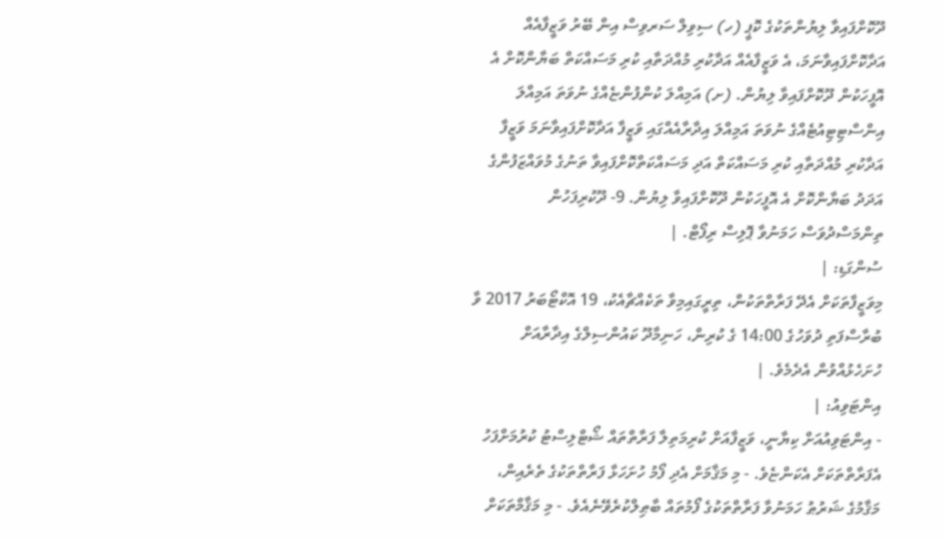ދޫކޮށްފައިވާ ލިޔުންތަކުގެ ކޮޕީ (ހ) ސިވިލް ސަރވިސް އިން ބޭރު ވަޒީފާއެއް އަދާކޮށްފައިވާނަމަ، އެ ވަޒީފާއެއް އަދާކުރި މުއްދަތާއި ކުރި މަސައްކަތް ބަޔާންކޮށް އެ އޮފީހަކުން ދޫކޮށްފައިވާ ލިޔުން. (ށ) އަމިއްލަ ކުންފުންޏެއްގެ ނުވަތަ އަމިއްލަ އިންސްޓިޓިއުޓެއްގެ ނުވަތަ އަމިއްލަ އިދާރާއެއްގައި ވަޒީފާ އަދާކޮށްފައިވާނަމަ ވަޒީފާ އަދާކުރި މުއްދަތާއި ކުރި މަސައްކަތް އަދި މަސައްކަތްކޮށްފައިވާ ތަނުގެ މުވައްޒަފުންގެ އަދަދު ބަޔާންކޮށް އެ އޮފީހަކުން ދޫކޮށްފައިވާ ލިޔުން. 9- ދޫކުރިފަހުން ތިންމަސްދުވަސް ހަމަނުވާ ޕޮލިސް ރިފޯޓް. |
ސުންގަޑި: |
މިވަޒީފާތަކަށް އެދޭ ފަރާތްތަކުން، ތިރީގައިމިވާ ތަކެއްޗާއެކު، 19 އޮކްޓޯބަރު 2017 ވާ ބުރާސްފަތި ދުވަހުގެ 14:00 ގެ ކުރިން، ހަނިމާދޫ ކައުންސިލްގެ އިދާރާއަށް ހުށަހެޅުއްވުން އެދެމެވެ. |
އިންޓަވިއު: |
- އިންޓަވިއުއަށް ކިޔާނީ، ވަޒީފާއަށް ކުރިމަތިލާ ފަރާތްތައް ޝޯޓްލިސްޓު ކުރުމަށްފަހު އެފަރާތްތަކަށް އެކަންޏެވެ. - މި މަޤާމަށް އެދި ފޯމު ހުށަހަޅާ ފަރާތްތަކުގެ ތެރެއިން، މަޤާމުގެ ޝަރުޠު ހަމަނުވާ ފަރާތްތަކުގެ ފޯމުތައް ބާޠިލްކުރެވޭނެއެވެ. - މި މަޤާމްތަކަށް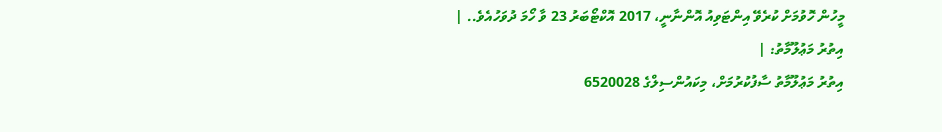މީހުން ހޮވުމަށް ކުރެވޭ އިންޓަވިއު އޮންނާނީ، 2017 އޮކްޓޯބަރު 23 ވާ ހޯމަ ދުވަހުއެވެ.. |
އިތުރު މަޢުލޫމާތު: |
އިތުރު މަޢުލޫމާތު ސާފުކުރުމަށް، މިކައުންސިލްގެ 6520028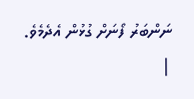ނަންބަރު ފޯނަށް ގުޅުން އެދެމެވެ. |